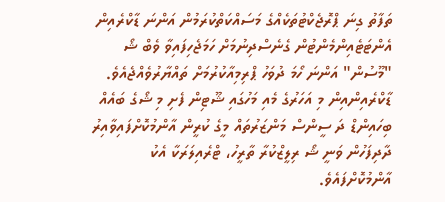ތަފާތު ގިނަ ޕްރޮޖެކްޓުތަކެއްގެ މަސައްކަތްކުރަމުން އަންނަ ޑާކްރެއިން އެންޓަޓެއިންމެންޓުން ގެނެސްދިނުމަށް ހަމަޖެހިފައިވާ ވެބް ޝޯ "މޫސުން" އަންނަ ހޯމަ ދުވަހު ޕްރިމިއާކުރުމަށް ތައްޔާރުވެއްޖެއެވެ.
ޑާކްރެއިންއިން މި އަހަރުގެ މެއި މަހުގައި ޝޫޓިން ފެށި މި ޝޯގެ ބައެއް ބިހައިންޑް ދަ ސީންސް މަންޒަރުތައް މީގެ ކުރީން އާންމުކޮށްފައިވާއިރު ދާދިފަހުން ވަނީ ޝޯ ރިލީޒްކުރާ ތާރީހު، ޓްރެއިލަރަކާ އެކު އާންމުކޮށްފައެވެ.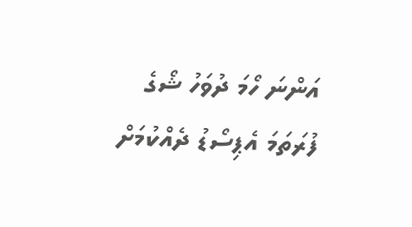އަންނަ ހޯމަ ދުވަހު ޝޯގެ ފުރަތަމަ އެޕިސޯޑު ދެއްކުމަށް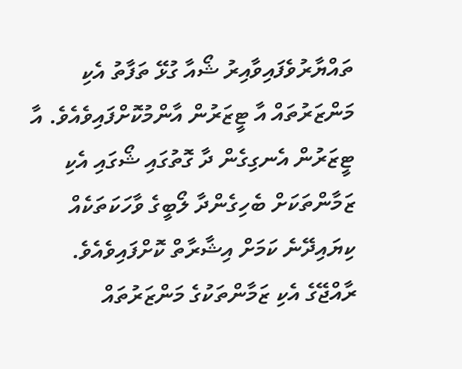ތައްޔާރުވެފައިވާއިރު ޝޯއާ ގުޅޭ ތަފާތު އެކި މަންޒަރުތައް އާ ޓީޒަރުން އާންމުކޮށްފައިވެއެވެ. އާ ޓީޒަރުން އެނގިގެން ދާ ގޮތުގައި ޝޯގައި އެކި ޒަމާންތަކަށް ބެހިގެންދާ ލޯބީގެ ވާހަކަތަކެއް ކިޔައިދޭނެ ކަމަށް އިޝާރާތް ކޮށްފައިވެއެވެ.
ރާއްޖޭގެ އެކި ޒަމާންތަކުގެ މަންޒަރުތައް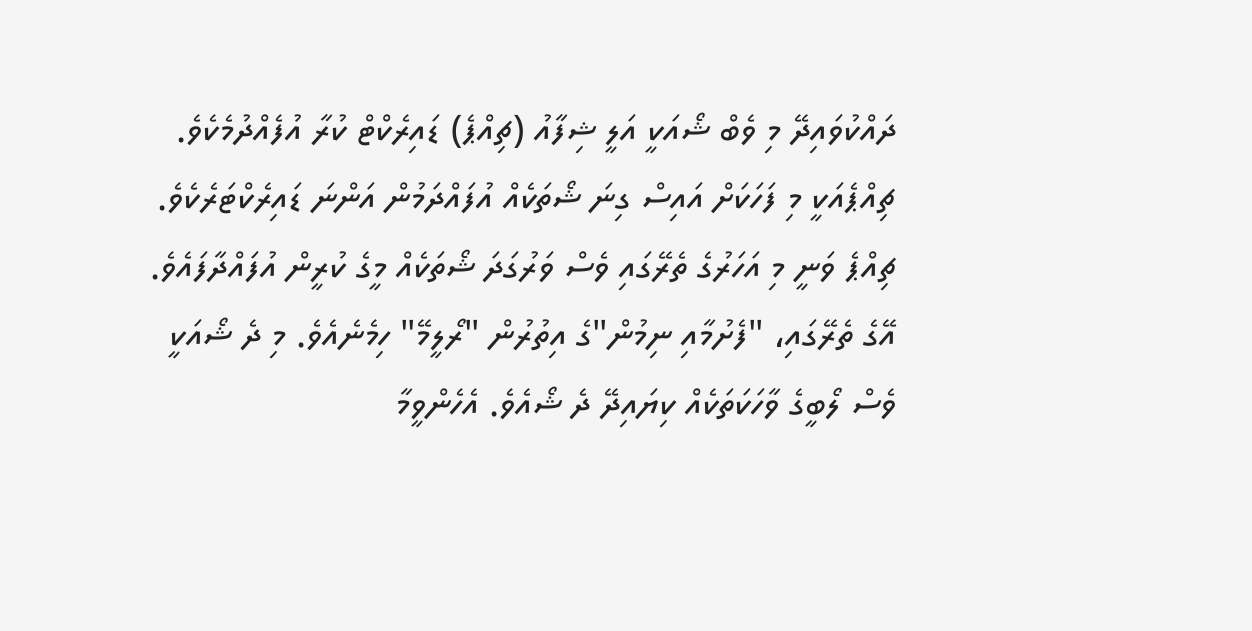ދައްކުވައިދޭ މި ވެބް ޝޯއަކީ އަލީ ޝިފާއު (ޗިއްޕެ) ޑައިރެކްޓް ކުރާ އުފެއްދުމެކެވެ. ޗިއްޕެއަކީ މި ފަހަކަށް އައިސް ގިނަ ޝޯތަކެއް އުފައްދަމުން އަންނަ ޑައިރެކްޓަރެކެވެ. ޗިއްޕެ ވަނީ މި އަހަރުގެ ތެރޭގައި ވެސް ވަރުގަދަ ޝޯތަކެއް މީގެ ކުރީން އުފައްދާފައެވެ. އޭގެ ތެރޭގައި، "ފެށުމާއި ނިމުން"ގެ އިތުރުން "ރޯލީމޭ" ހިމެނެއެވެ. މި ދެ ޝޯއަކީ ވެސް ލޯބީގެ ވާހަކަތަކެއް ކިޔައިދޭ ދެ ޝޯއެވެ. އެހެންވީމާ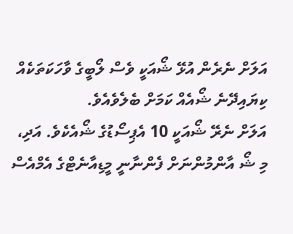އަލަށް ނެރެން އުޅޭ ޝޯއަކީ ވެސް ލޯބީގެ ވާހަކަތަކެއް ކިޔައިދޭނެ ޝޯއެއް ކަމަށް ބެލެވެއެވެ.
އަލަށް ނެރޭ ޝޯއަކީ 10 އެޕިސޯޑުގެ ޝޯއެކެވެ. އަދި، މި ޝޯ އާންމުންނަށް ފެންނާނީ މީޑިއާނެޓްގެ އެމްއެސް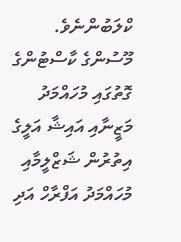ކްލަބުންނެވެ.
މޫސުންގެ ކާސްޓުންގެ ގޮތުގައި މުހައްމަދު މަޒީނާއި އައިޝާ އަލީގެ އިތުރުން ޝަޒްލީމާއި މުހައްމަދު އަފްރާހް އަދި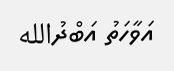އަވާހަތު އަބްދުالله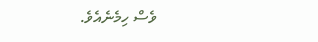ވެސް ހިމެނެއެވެ.